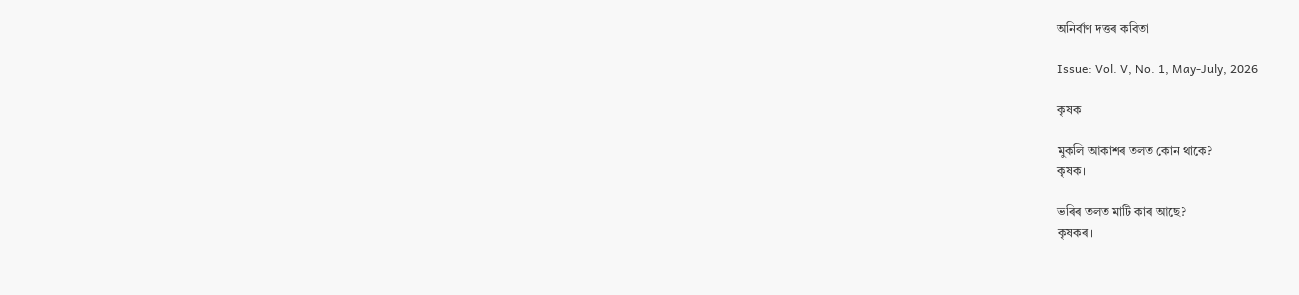অনিৰ্বাণ দত্তৰ কবিতা

Issue: Vol. V, No. 1, May-July, 2026

কৃষক

মুকলি আকাশৰ তলত কোন থাকে?
কৃষক।

ভৰিৰ তলত মাটি কাৰ আছে?
কৃষকৰ।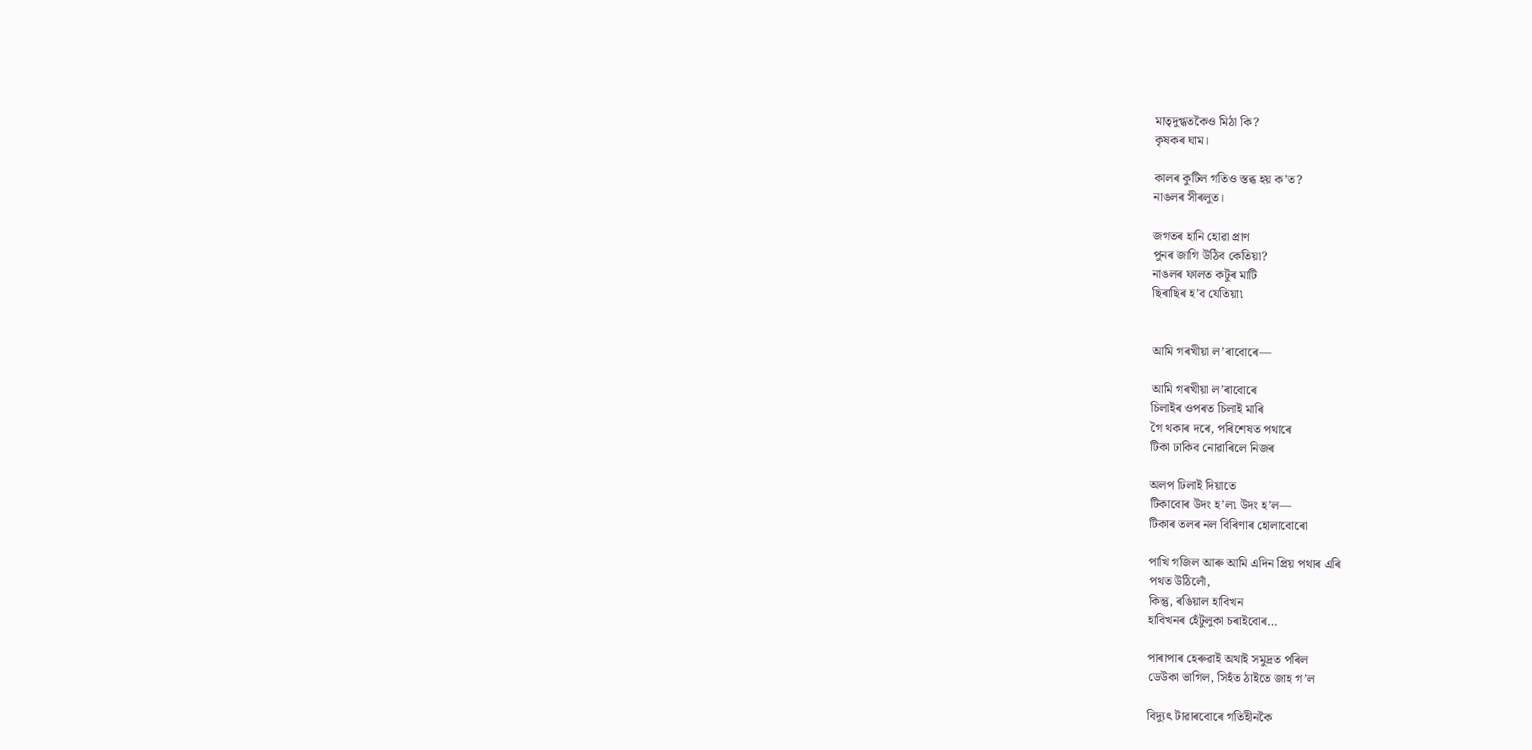মাতৃদুগ্ধতকৈও মিঠা কি?
কৃষকৰ ঘাম।

কালৰ কুটিল গতিও স্তব্ধ হয় ক’ত?
নাঙলৰ সীৰলুত।

জগতৰ হানি হোৱা প্ৰাণ
পুনৰ জাগি উঠিব কেতিয়া?
নাঙলৰ ফালত কটুৰ মাটি
ছিৰাছিৰ হ’ব যেতিয়া৷


আমি গৰখীয়া ল’ৰাবোৰে—

আমি গৰখীয়া ল’ৰাবোৰে
চিলাইৰ ওপৰত চিলাই মাৰি
গৈ থকাৰ দৰে, পৰিশেষত পথাৰে
টিকা ঢাকিব নোৱাৰিলে নিজৰ

অলপ ঢিলাই দিয়াতে
টিকাবোৰ উদং হ’ল৷ উদং হ’ল—
টিকাৰ তলৰ নল বিৰিণাৰ হোলাবোৰো

পাখি গজিল আৰু আমি এদিন প্ৰিয় পথাৰ এৰি
পথত উঠিলোঁ,
কিন্তু, ৰঙিয়াল হাবিখন
হাবিখনৰ হেঁটুলুকা চৰাইবোৰ…

পাৰাপাৰ হেৰুৱাই অথাই সমুদ্ৰত পৰিল
ডেউকা ভাগিল, সিহঁত ঠাইতে জাহ গ’ল

বিদ্যুৎ টাৱাৰবোৰে গতিহীনকৈ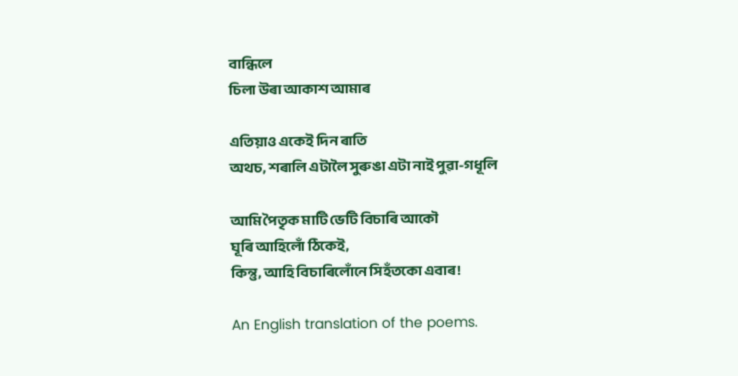বান্ধিলে
চিলা উৰা আকাশ আমাৰ

এতিয়াও একেই দিন ৰাতি
অথচ, শৰালি এটালৈ সুৰুঙা এটা নাই পুৱা-গধূলি

আমি পৈতৃক মাটি ভেটি বিচাৰি আকৌ
ঘূৰি আহিলোঁ ঠিকেই,
কিন্তু, আহি বিচাৰিলোঁনে সিহঁতকো এবাৰ!

An English translation of the poems.